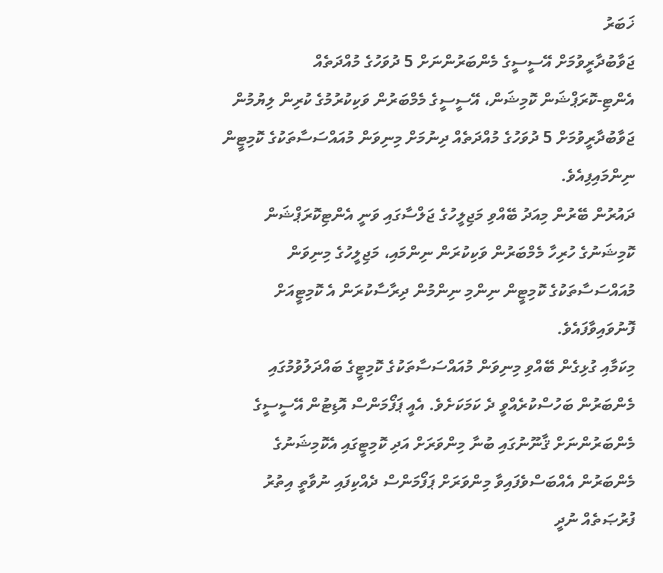ޚަބަރު
ޖަވާބުދާރީވުމަށް އޭސީސީގެ މެންބަރުންނަށް 5 ދުވަހުގެ މުއްދަތެއް
އެންޓި-ކޮރަޕްޝަން ކޮމިޝަން، އޭސީސީގެ މެމްބަރުން ވަކިކުރުމުގެ ކުރިން ލިޔުމުން ޖަވާބުދާރީވުމަށް 5 ދުވަހުގެ މުއްދަތެއް ދިނުމަށް މިނިވަން މުއައްސަސާތަކުގެ ކޮމިޓީން ނިންމައިފިއެވެ.
ދައުރުން ބޭރުން މިއަދު ބޭއްވި މަޖިލީހުގެ ޖަލްސާގައި ވަނީ އެންޓިކޮރަޕްޝަން ކޮމިޝަނުގެ ހުރިހާ މެމްބަރުން ވަކިކުރަން ނިންމައި، މަޖިލީހުގެ މިނިވަން މުއައްސަސާތަކުގެ ކޮމިޓީން ނިންމި ނިންމުން ދިރާސާކުރަން އެ ކޮމިޓީއަށް ފޮނުވައިވާފައެވެ.
މިކަމާއި ގުޅިގެން ބޭއްވި މިނިވަން މުއައްސަސާތަކުގެ ކޮމިޓީގެ ބައްދަލުވުމުގައި މެންބަރުން ބަހުސްކުރެއްވީ ދެ ކަމަކަށެވެ. އެއީ ޕަފޯމަންސް އޮޑިޓުން އޭސީސީގެ މެންބަރުންނަށް ޤާނޫނުގައި ބުނާ މިންވަރަށް އަދި ކޮމިޓީގައި އެކޮމިޝަނުގެ މެންބަރުން އެއްބަސްވެފައިވާ މިންވަރަށް ޕަފޯމަންސް ދެއްކިފައި ނުވާތީ އިތުރު ފުރުޞަތެއް ނުދީ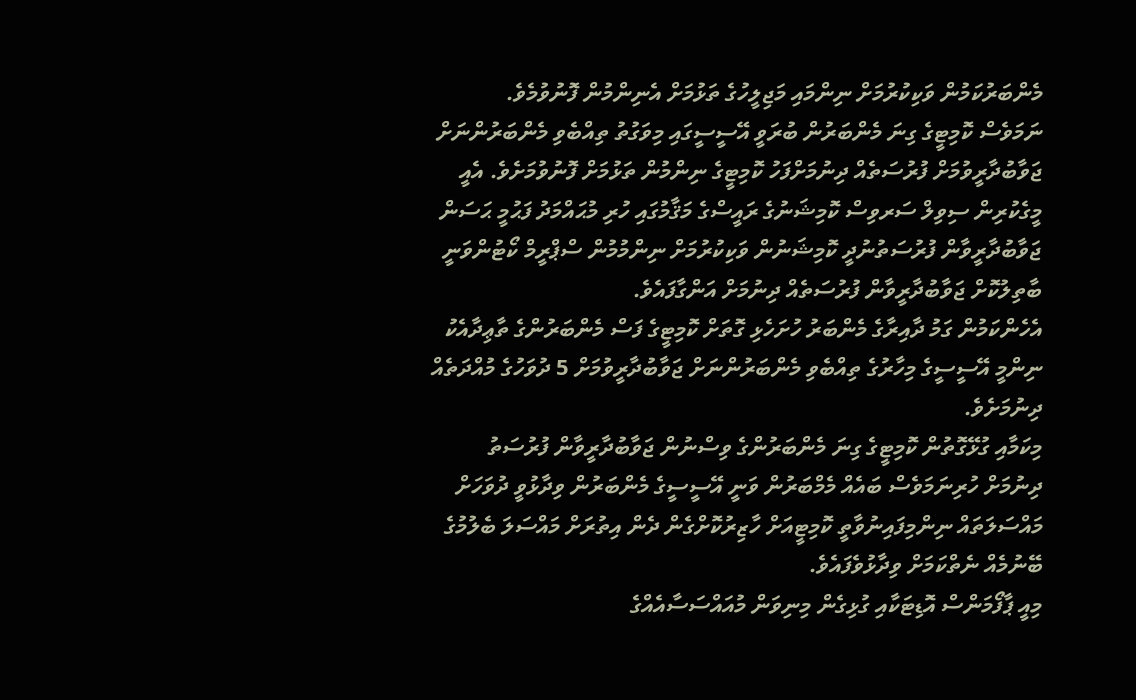މެންބަރުކަމުން ވަކިކުރުމަށް ނިންމައި މަޖިލީހުގެ ތަޅުމަށް އެނިންމުން ފޮނުވުމެވެ.
ނަމަވެސް ކޮމިޓީގެ ގިނަ މެންބަރުން ބުރަވީ އޭސީސީގައި މިވަގުތު ތިއްބެވި މެންބަރުންނަށް ޖަވާބުދާރީވުމަށް ފުރުސަތެއް ދިނުމަށްފަހު ކޮމިޓީގެ ނިންމުން ތަޅުމަށް ފޮނުވުމަށެވެ. އެއީ މީގެކުރިން ސިވިލް ސަރވިސް ކޮމިޝަނުގެ ރައީސްގެ މަޤާމުގައި ހުރި މުޙައްމަދު ފަޙުމީ ޙަސަން ޖަވާބުދާރީވާން ފުރުސަތުނުދީ ކޮމިޝަނުން ވަކިކުރުމަށް ނިންމުމުން ސްޕްރީމް ކޯޓުންވަނީ ބާތިލުކޮށް ޖަވާބުދާރީވާން ފުރުސަތެއް ދިނުމަށް އަންގާފައެވެ.
އެހެންކަމުން ގަމު ދާއިރާގެ މެންބަރު ހުށަހެޅި ގޮތަށް ކޮމިޓީގެ ފަސް މެންބަރުންގެ ތާޢިދާއެކު ނިންމީ އޭސީސީގެ މިހާރުގެ ތިއްބެވި މެންބަރުންނަށް ޖަވާބުދާރީވުމަށް 5 ދުވަހުގެ މުއްދަތެއް ދިނުމަށެވެ.
މިކަމާއި ގުޅޭގޮތުން ކޮމިޓީގެ ގިނަ މެންބަރުންގެ ވިސްނުން ޖަވާބުދާރީވާން ފުރުސަތު ދިނުމަށް ހުރިނަމަވެސް ބައެއް މެމްބަރުން ވަނީ އޭސީސީގެ މެންބަރުން ވިދާޅުވީ ދުވަހަށް މައްސަލަތައް ނިންމިފައިނުވާތީ ކޮމިޓީއަށް ހާޒިރުކޮށްގެން ދެން އިތުރަށް މައްސަލަ ބެލުމުގެ ބޭނުމެއް ނެތްކަމަށް ވިދާޅުވެފައެވެ.
މިއީ ޕާފޯމަންސް އޮޑިޓަކާއި ގުޅިގެން މިނިވަން މުއައްސަސާއެއްގެ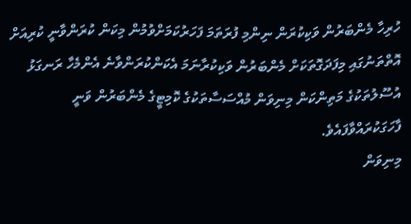ހުރިހާ މެންބަރުން ވަކިކުރަން ނިންމި ފުރަތަމަ ފަހަރުކަމަށްވުމުން މިކަން ކުރަންވާނީ ކުރިއަށް އޮތްތަނުގައި މިފަދަގޮތަކަށް މެންބަރުން ވަކިކުރާނަމަ އެކަންކުރަންވާނެ އެންމެހާ ރަނގަޅު އުސޫލުތަކުގެ މަތިންކަން މިނިވަން މުއްސަސާތަކުގެ ކޮމިޓީގެ މެންބަރުން ވަނީ ފާހަގަކުރައްވާފައެވެ.
މިނިވަން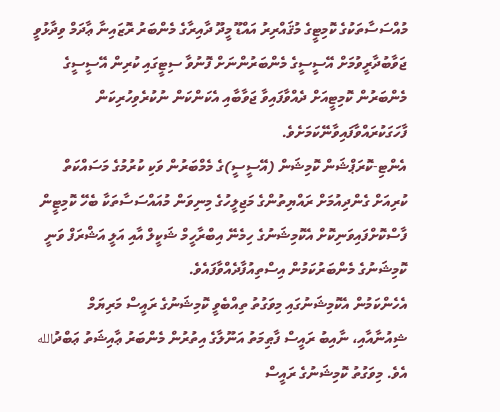މުއްސަސާތަކުގެ ކޮމިޓީގެ މުޤައްރިރު އައްޑޫ މީދޫ ދާއިރާގެ މެންބަރު ރޮޒައިނާ ޢާދަމް ވިދާޅުވީ ޖަވާބުދާރީވުމަށް އޭސީސީގެ މެންބަރުންނަށް ފޮނުވާ ސިޓީގައި ކުރިން އޭސީސީގެ މެންބަރުން ކޮމިޓީއަށް ދެއްވާފައިވާ ޖަވާބާއި އެކަންކަން ނުކުރެވިހުރިކަން ފާހަގަކުރައްވާފައިވާނޭކަމަށެވެ.
އެންޓި-ކޮރަޕްޝަން ކޮމިޝަން (އޭސީސީ)ގެ މެމްބަރުން ވަކި ކުރުމުގެ މަސައްކަތް ކުރިއަށް ގެންދިއުމަށް ރައްޔިތުންގެ މަޖިލީހުގެ މިނިވަން މުއައްސަސާތަކާ ބެހޭ ކޮމިޓީން ފާސްކޮށްފައިވަނިކޮށް އެކޮމިޝަނުގެ ހިމެނޭ އިބްރާހީމް ޝަކީލް އާއި އަލީ އަޝްރަފް ވަނީ ކޮމިޝަނުގެ މެންބަރުކަމުން އިސްތިއުފާދެއްވާފައެވެ.
އެހެންކަމުން އެކޮމިޝަނުގައި މިވަގުތު ތިއްބެވީ ކޮމިޝަނުގެ ރައީސް މަރިޔަމް ޝިއުނާއާއި، ނާއިބު ރައީސް ފާޠިމަތު އަނޫލާގެ އިތުރުން މެންބަރު ޢާއިޝަތު ޢަބްދުالله އެވެ. މިވަގުތު ކޮމިޝަނުގެ ރައީސް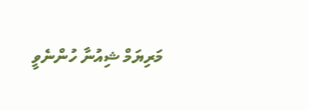މަރިޔަމް ޝިއުނާ ހުންނެވީ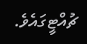ޗުއްޓީގައެވެ.